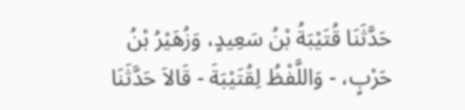حَدَّثَنَا قُتَيْبَةُ بْنُ سَعِيدٍ، وَزُهَيْرُ بْنُ حَرْبٍ، - وَاللَّفْظُ لِقُتَيْبَةَ - قَالاَ حَدَّثَنَا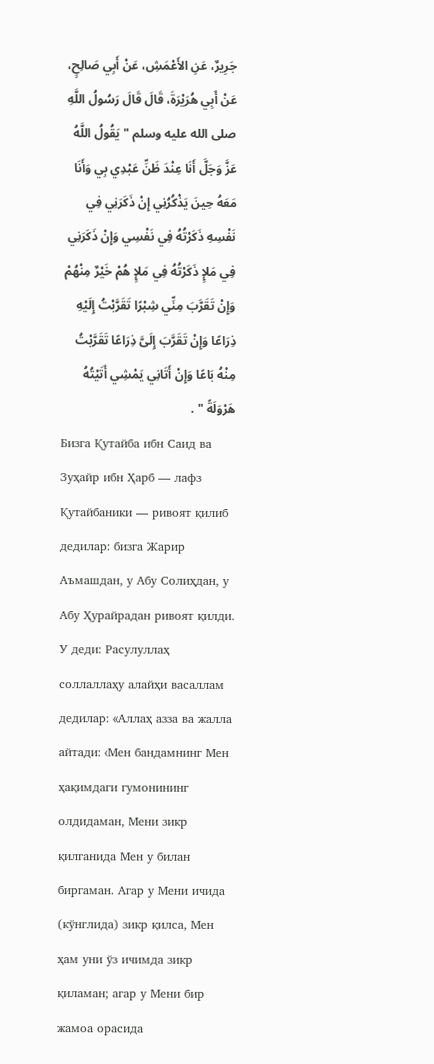جَرِيرٌ، عَنِ الأَعْمَشِ، عَنْ أَبِي صَالِحٍ، عَنْ أَبِي هُرَيْرَةَ، قَالَ قَالَ رَسُولُ اللَّهِ صلى الله عليه وسلم " يَقُولُ اللَّهُ عَزَّ وَجَلَّ أَنَا عِنْدَ ظَنِّ عَبْدِي بِي وَأَنَا مَعَهُ حِينَ يَذْكُرُنِي إِنْ ذَكَرَنِي فِي نَفْسِهِ ذَكَرْتُهُ فِي نَفْسِي وَإِنْ ذَكَرَنِي فِي مَلإٍ ذَكَرْتُهُ فِي مَلإٍ هُمْ خَيْرٌ مِنْهُمْ وَإِنْ تَقَرَّبَ مِنِّي شِبْرًا تَقَرَّبْتُ إِلَيْهِ ذِرَاعًا وَإِنْ تَقَرَّبَ إِلَىَّ ذِرَاعًا تَقَرَّبْتُ مِنْهُ بَاعًا وَإِنْ أَتَانِي يَمْشِي أَتَيْتُهُ هَرْوَلَةً " .
Бизга Қутайба ибн Саид ва Зуҳайр ибн Ҳарб — лафз Қутайбаники — ривоят қилиб дедилар: бизга Жарир Аъмашдан, у Абу Солиҳдан, у Абу Ҳурайрадан ривоят қилди. У деди: Расулуллаҳ соллаллаҳу алайҳи васаллам дедилар: «Аллаҳ азза ва жалла айтади: ‹Мен бандамнинг Мен ҳақимдаги гумонининг олдидаман, Мени зикр қилганида Мен у билан биргаман. Агар у Мени ичида (кўнглида) зикр қилса, Мен ҳам уни ўз ичимда зикр қиламан; агар у Мени бир жамоа орасида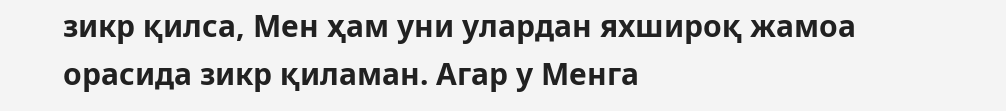зикр қилса, Мен ҳам уни улардан яхшироқ жамоа орасида зикр қиламан. Агар у Менга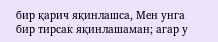бир қарич яқинлашса, Мен унга бир тирсак яқинлашаман; агар у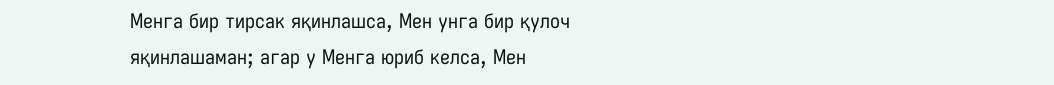Менга бир тирсак яқинлашса, Мен унга бир қулоч яқинлашаман; агар у Менга юриб келса, Мен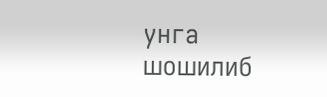унга шошилиб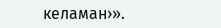келаман›».